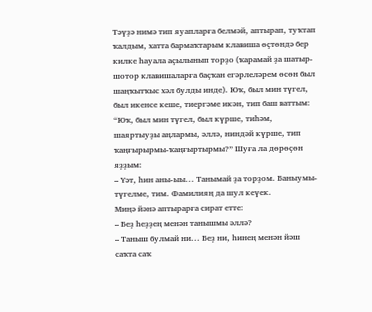Тәүҙә нимә тип яуапларға белмәй, аптырап, туҡтап ҡалдым, хатта бармаҡтарым клавиша өҫтөндә бер килке һауала аҫылынып торҙо (ҡарамай ҙа шатыр-шотор клавишаларға баҫҡан егәрлеләрем өсөн был шаңҡытҡыс хәл булды инде). Юҡ, был мин түгел, был икенсе кеше, тиергәме икән, тип баш ваттым: “Юҡ, был мин түгел, был күрше, тиһәм, шаяртыуҙы аңлармы, әллә, ниндәй күрше, тип ҡаңғырырмы-ҡаңғыртырмы?” Шуға ла дөрөҫөн яҙҙым:
– Үәт, һин аны-ыы... Танымай ҙа торҙом. Баныумы-түгелме, тим. Фамилияң да шул кеүек.
Миңә йәнә аптырарға сират етте:
– Беҙ һеҙҙең менән танышмы әллә?
– Таныш булмай ни... Беҙ ни, һинең менән йәш саҡта саҡ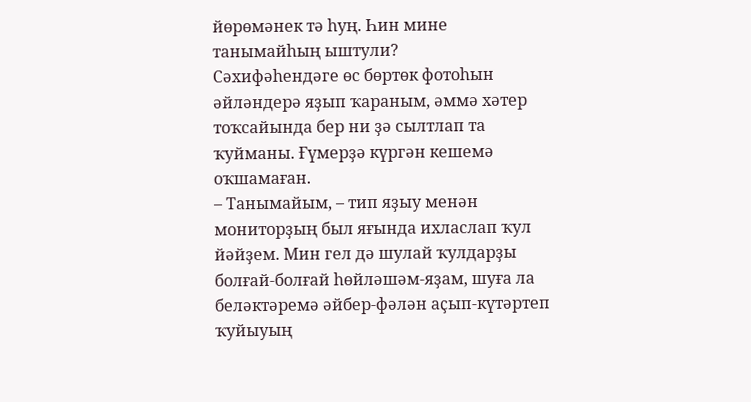йөрөмәнек тә һуң. Һин мине танымайһың ыштули?
Сәхифәһендәге өс бөртөк фотоһын әйләндерә яҙып ҡараным, әммә хәтер тоҡсайында бер ни ҙә сылтлап та ҡуйманы. Ғүмерҙә күргән кешемә оҡшамаған.
– Танымайым, – тип яҙыу менән мониторҙың был яғында ихласлап ҡул йәйҙем. Мин гел дә шулай ҡулдарҙы болғай-болғай һөйләшәм-яҙам, шуға ла беләктәремә әйбер-фәлән аҫып-күтәртеп ҡуйыуың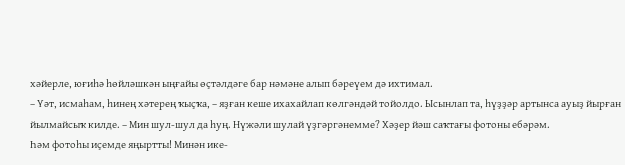хәйерле, юғиһә һөйләшкән ыңғайы өҫтәлдәге бар нәмәне алып бәреүем дә ихтимал.
– Үәт, исмаһам, һинең хәтерең ҡыҫҡа, – яҙған кеше ихахайлап көлгәндәй тойолдо. Ысынлап та, һүҙҙәр артынса ауыҙ йырған йылмайсыҡ килде. – Мин шул-шул да һуң. Нүжәли шулай үҙгәргәнемме? Хәҙер йәш саҡтағы фотоны ебәрәм.
Һәм фотоһы иҫемде яңыртты! Минән ике-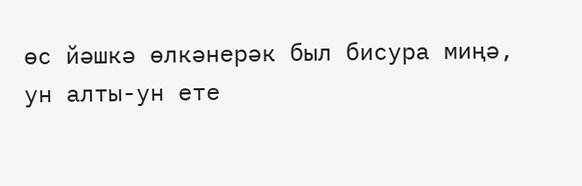өс йәшкә өлкәнерәк был бисура миңә, ун алты-ун ете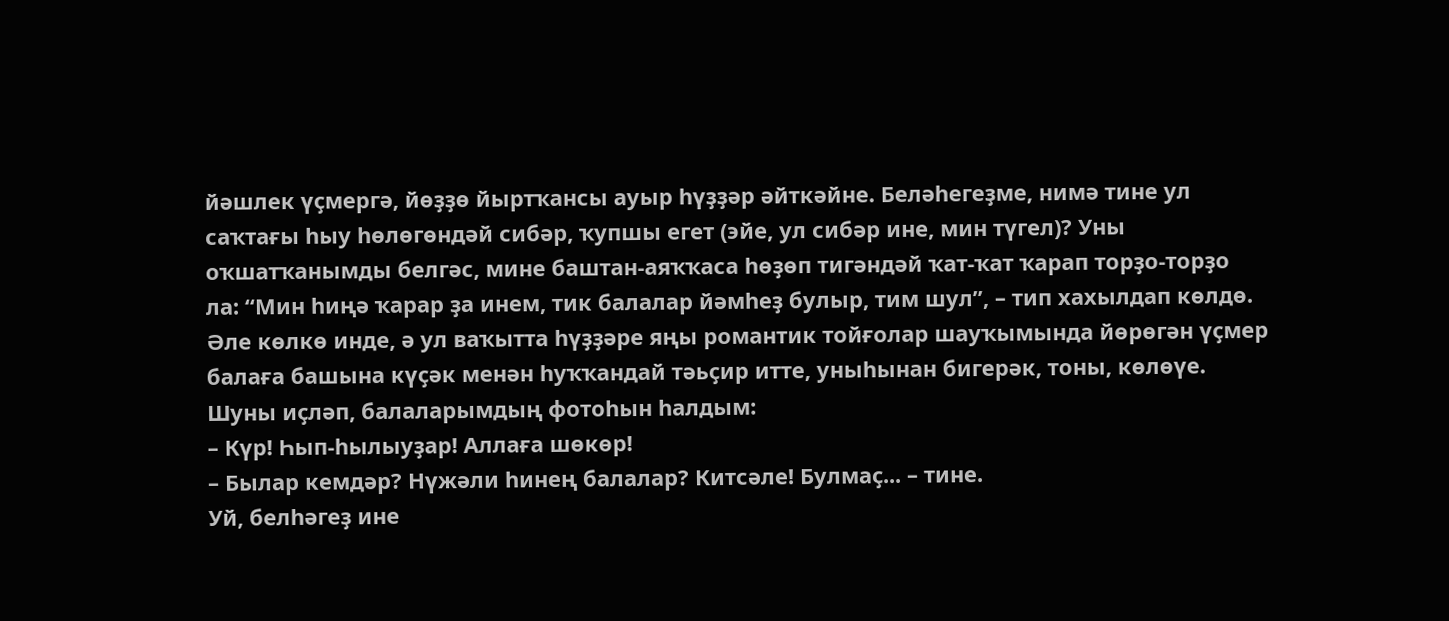йәшлек үҫмергә, йөҙҙө йыртҡансы ауыр һүҙҙәр әйткәйне. Беләһегеҙме, нимә тине ул саҡтағы һыу һөлөгөндәй сибәр, ҡупшы егет (эйе, ул сибәр ине, мин түгел)? Уны оҡшатҡанымды белгәс, мине баштан-аяҡҡаса һөҙөп тигәндәй ҡат-ҡат ҡарап торҙо-торҙо ла: “Мин һиңә ҡарар ҙа инем, тик балалар йәмһеҙ булыр, тим шул”, – тип хахылдап көлдө.
Әле көлкө инде, ә ул ваҡытта һүҙҙәре яңы романтик тойғолар шауҡымында йөрөгән үҫмер балаға башына күҫәк менән һуҡҡандай тәьҫир итте, уныһынан бигерәк, тоны, көлөүе. Шуны иҫләп, балаларымдың фотоһын һалдым:
– Күр! Һып-һылыуҙар! Аллаға шөкөр!
– Былар кемдәр? Нүжәли һинең балалар? Китсәле! Булмаҫ... – тине.
Уй, белһәгеҙ ине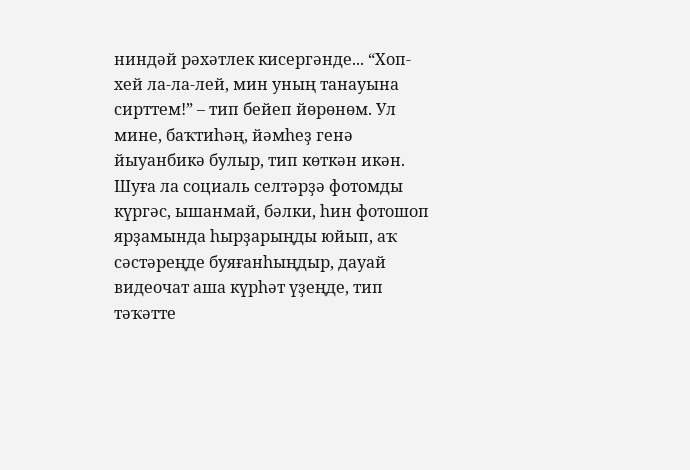ниндәй рәхәтлек кисергәнде... “Хоп-хей ла-ла-лей, мин уның танауына сирттем!” – тип бейеп йөрөнөм. Ул мине, баҡтиһәң, йәмһеҙ генә йыуанбикә булыр, тип көткән икән. Шуға ла социаль селтәрҙә фотомды күргәс, ышанмай, бәлки, һин фотошоп ярҙамында һырҙарыңды юйып, аҡ сәстәреңде буяғанһыңдыр, дауай видеочат аша күрһәт үҙеңде, тип тәҡәтте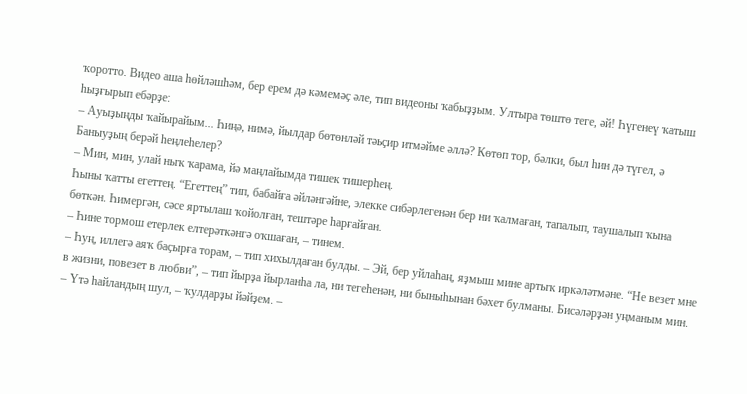ҡоротто. Видео аша һөйләшһәм, бер ерем дә кәмемәҫ әле, тип видеоны ҡабыҙҙым. Ултыра төштө теге, әй! Һүгенеү ҡатыш һыҙғырып ебәрҙе:
– Ауыҙыңды ҡайырайым... Һиңә, нимә, йылдар бөтөнләй тәьҫир итмәйме әллә? Көтөп тор, бәлки, был һин дә түгел, ә Баныуҙың берәй һеңлеһелер?
– Мин, мин, улай ныҡ ҡарама, йә маңлайымда тишек тишерһең.
Һыны ҡатты егеттең. “Егеттең” тип, бабайға әйләнгәйне, элекке сибәрлегенән бер ни ҡалмаған, тапалып, таушалып ҡына бөткән. Һимергән, сәсе яртылаш ҡойолған, тештәре һарғайған.
– Һине тормош етерлек елтерәткәнгә оҡшаған, – тинем.
– Һуң, иллегә аяҡ баҫырға торам, – тип хихылдаған булды. – Эй, бер уйлаһаң, яҙмыш мине артыҡ иркәләтмәне. “Не везет мне в жизни, повезет в любви”, – тип йырҙа йырланһа ла, ни тегеһенән, ни быныһынан бәхет булманы. Бисәләрҙән уңманым мин.
– Үтә һайландың шул, – ҡулдарҙы йәйҙем. –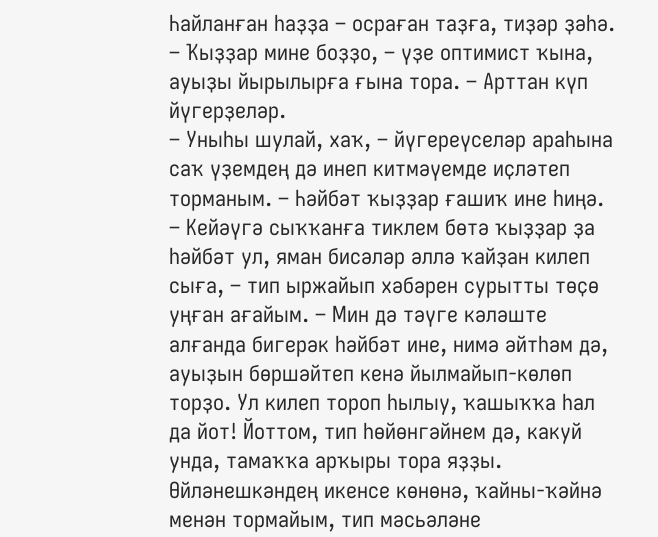Һайланған һаҙҙа – осраған таҙға, тиҙәр ҙәһә.
– Ҡыҙҙар мине боҙҙо, – үҙе оптимист ҡына, ауыҙы йырылырға ғына тора. – Арттан күп йүгерҙеләр.
– Уныһы шулай, хаҡ, – йүгереүселәр араһына саҡ үҙемдең дә инеп китмәүемде иҫләтеп торманым. – Һәйбәт ҡыҙҙар ғашиҡ ине һиңә.
– Кейәүгә сыҡҡанға тиклем бөтә ҡыҙҙар ҙа һәйбәт ул, яман бисәләр әллә ҡайҙан килеп сыға, – тип ыржайып хәбәрен сурытты төҫө уңған ағайым. – Мин дә тәүге кәләште алғанда бигерәк һәйбәт ине, нимә әйтһәм дә, ауыҙын бөршәйтеп кенә йылмайып-көлөп торҙо. Ул килеп тороп һылыу, ҡашыҡҡа һал да йот! Йоттом, тип һөйөнгәйнем дә, какуй унда, тамаҡҡа арҡыры тора яҙҙы. Өйләнешкәндең икенсе көнөнә, ҡайны-ҡәйнә менән тормайым, тип мәсьәләне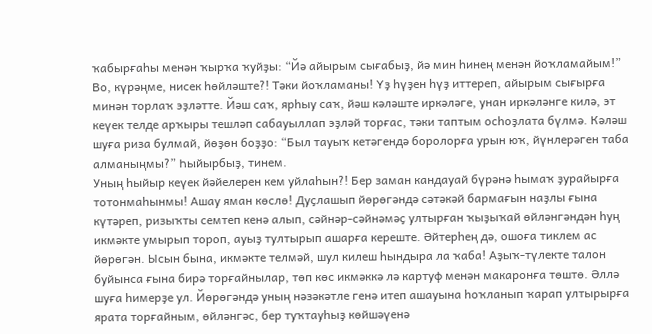ҡабырғаһы менән ҡырҡа ҡуйҙы: “Йә айырым сығабыҙ, йә мин һинең менән йоҡламайым!” Во, күрәңме, нисек һөйләште?! Тәки йоҡламаны! Үҙ һүҙен һүҙ иттереп, айырым сығырға минән торлаҡ эҙләтте. Йәш саҡ, ярһыу саҡ, йәш кәләште иркәләге, унан иркәләнге килә, эт кеүек телде арҡыры тешләп сабауыллап эҙләй торғас, тәки таптым осһоҙлата бүлмә. Кәләш шуға риза булмай, йөҙөн боҙҙо: “Был тауыҡ кетәгендә боролорға урын юҡ, йүнлерәген таба алманыңмы?” Һыйырбыҙ, тинем.
Уның һыйыр кеүек йәйелерен кем уйлаһын?! Бер заман кандауай бүрәнә һымаҡ ҙурайырға тотонмаһынмы! Ашау яман көслө! Дуҫлашып йөрөгәндә сәтәкәй бармағын наҙлы ғына күтәреп, ризыҡты семтеп кенә алып, сәйнәр-сәйнәмәҫ ултырған ҡыҙыҡай өйләнгәндән һуң икмәкте умырып тороп, ауыҙ тултырып ашарға кереште. Әйтерһең дә, ошоға тиклем ас йөрөгән. Ысын бына, икмәкте телмәй, шул килеш һындыра ла ҡаба! Аҙыҡ-түлекте талон буйынса ғына бирә торғайнылар, төп көс икмәккә лә картуф менән макаронға төштө. Әллә шуға һимерҙе ул. Йөрөгәндә уның нәзәкәтле генә итеп ашауына һоҡланып ҡарап ултырырға ярата торғайным, өйләнгәс, бер туҡтауһыҙ көйшәүенә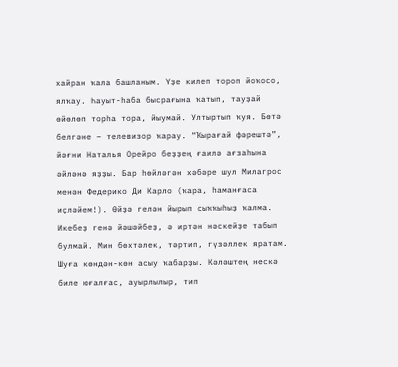хайран ҡала башланым. Үҙе килеп тороп йоҡосо, ялҡау. Һауыт-һаба бысрағына ҡатып, тауҙай өйөлөп торһа тора, йыумай. Ултыртып ҡуя. Бөтә белгәне – телевизор ҡарау. “Ҡырағай фәрештә”, йәғни Наталья Орейро беҙҙең ғаилә ағзаһына әйләнә яҙҙы. Бар һөйләгән хәбәре шул Милагрос менән Федерико Ди Карло (ҡара, һаманғаса иҫләйем!). Өйҙә гелән йырып сыҡҡыһыҙ ҡалма. Икебеҙ генә йәшәйбеҙ, ә иртән нәскейҙе табып булмай. Мин бөхтәлек, тәртип, гүзәллек яратам. Шуға көндән-көн асыу ҡабарҙы. Кәләштең нескә биле юғалғас, ауырлылыр, тип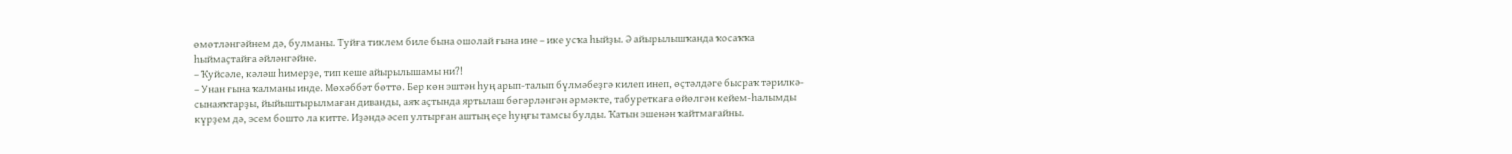өмөтләнгәйнем дә, булманы. Туйға тиклем биле бына ошолай ғына ине – ике усҡа һыйҙы. Ә айырылышҡанда ҡосаҡҡа һыймаҫтайға әйләнгәйне.
– Ҡуйсәле, кәләш һимерҙе, тип кеше айырылышамы ни?!
– Унан ғына ҡалманы инде. Мөхәббәт бөттө. Бер көн эштән һуң арып-талып бүлмәбеҙгә килеп инеп, өҫтәлдәге бысраҡ тәрилкә-сынаяҡтарҙы, йыйыштырылмаған диванды, аяҡ аҫтында яртылаш бөгәрләнгән әрмәкте, табуреткаға өйөлгән кейем-һалымды күрҙем дә, эсем бошто ла китте. Иҙәндә әсеп ултырған аштың еҫе һуңғы тамсы булды. Ҡатын эшенән ҡайтмағайны.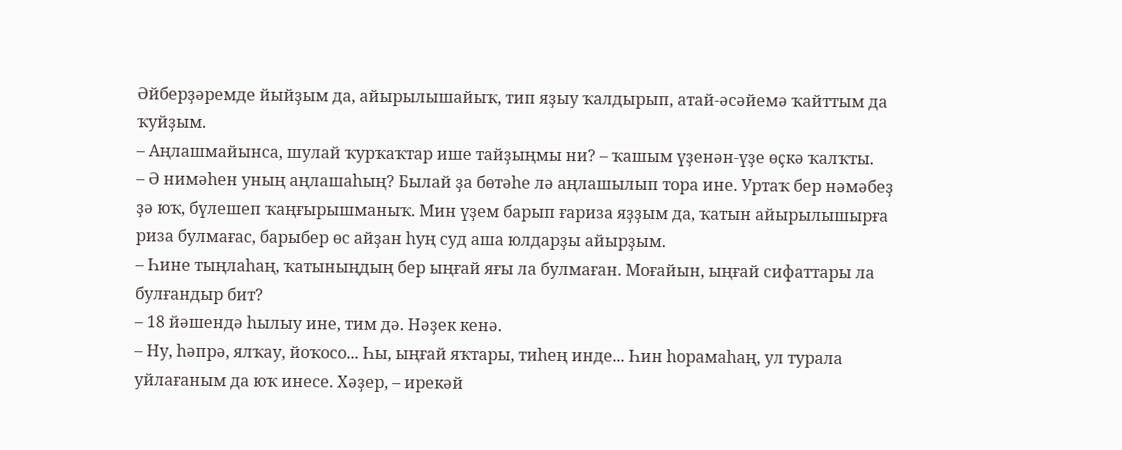Әйберҙәремде йыйҙым да, айырылышайыҡ, тип яҙыу ҡалдырып, атай-әсәйемә ҡайттым да ҡуйҙым.
– Аңлашмайынса, шулай ҡурҡаҡтар ише тайҙыңмы ни? – ҡашым үҙенән-үҙе өҫкә ҡалҡты.
– Ә нимәһен уның аңлашаһың? Былай ҙа бөтәһе лә аңлашылып тора ине. Уртаҡ бер нәмәбеҙ ҙә юҡ, бүлешеп ҡаңғырышманыҡ. Мин үҙем барып ғариза яҙҙым да, ҡатын айырылышырға риза булмағас, барыбер өс айҙан һуң суд аша юлдарҙы айырҙым.
– Һине тыңлаһаң, ҡатыныңдың бер ыңғай яғы ла булмаған. Моғайын, ыңғай сифаттары ла булғандыр бит?
– 18 йәшендә һылыу ине, тим дә. Нәҙек кенә.
– Ну, һәпрә, ялҡау, йоҡосо... Һы, ыңғай яҡтары, тиһең инде... Һин һорамаһаң, ул турала уйлағаным да юҡ инесе. Хәҙер, – ирекәй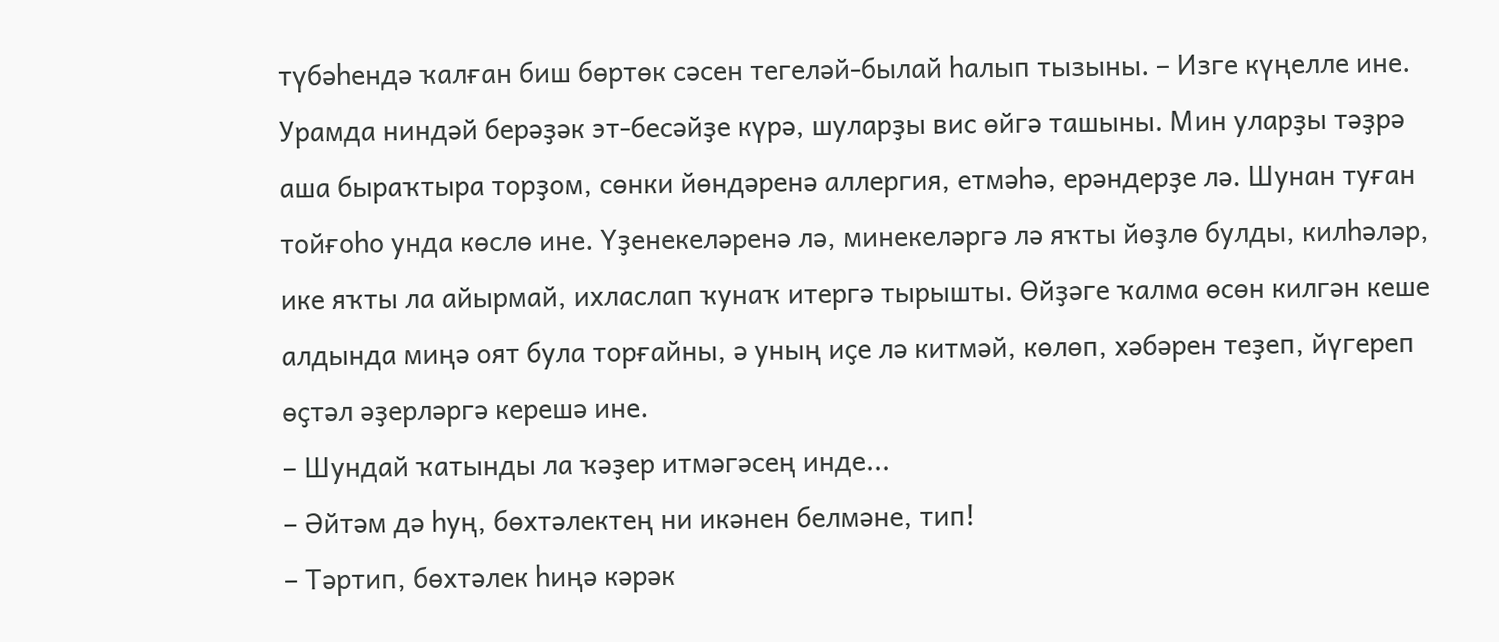түбәһендә ҡалған биш бөртөк сәсен тегеләй-былай һалып тызыны. – Изге күңелле ине. Урамда ниндәй берәҙәк эт-бесәйҙе күрә, шуларҙы вис өйгә ташыны. Мин уларҙы тәҙрә аша быраҡтыра торҙом, сөнки йөндәренә аллергия, етмәһә, ерәндерҙе лә. Шунан туған тойғоһо унда көслө ине. Үҙенекеләренә лә, минекеләргә лә яҡты йөҙлө булды, килһәләр, ике яҡты ла айырмай, ихласлап ҡунаҡ итергә тырышты. Өйҙәге ҡалма өсөн килгән кеше алдында миңә оят була торғайны, ә уның иҫе лә китмәй, көлөп, хәбәрен теҙеп, йүгереп өҫтәл әҙерләргә керешә ине.
– Шундай ҡатынды ла ҡәҙер итмәгәсең инде...
– Әйтәм дә һуң, бөхтәлектең ни икәнен белмәне, тип!
– Тәртип, бөхтәлек һиңә кәрәк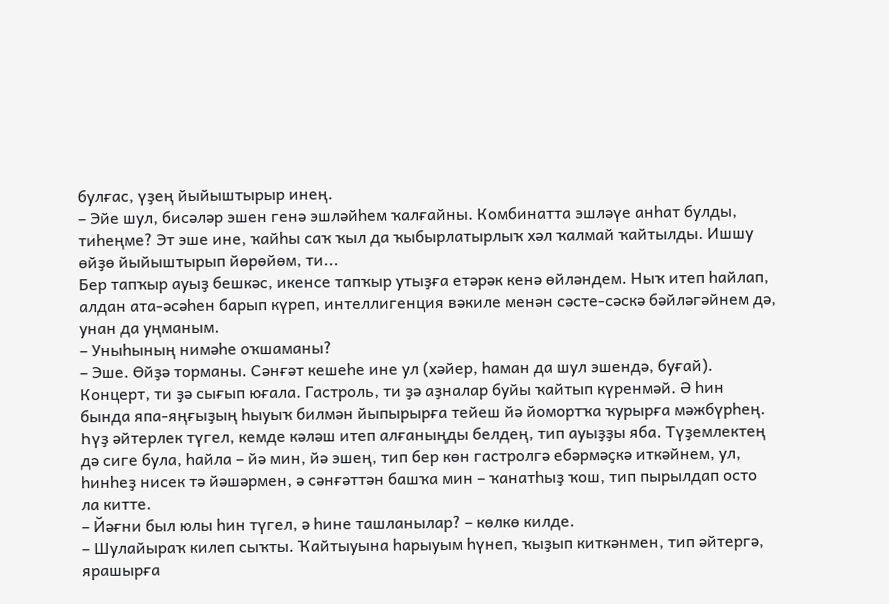булғас, үҙең йыйыштырыр инең.
– Эйе шул, бисәләр эшен генә эшләйһем ҡалғайны. Комбинатта эшләүе анһат булды, тиһеңме? Эт эше ине, ҡайһы саҡ ҡыл да ҡыбырлатырлыҡ хәл ҡалмай ҡайтылды. Ишшу өйҙө йыйыштырып йөрөйөм, ти...
Бер тапҡыр ауыҙ бешкәс, икенсе тапҡыр утыҙға етәрәк кенә өйләндем. Ныҡ итеп һайлап, алдан ата-әсәһен барып күреп, интеллигенция вәкиле менән сәсте-сәскә бәйләгәйнем дә, унан да уңманым.
– Уныһының нимәһе оҡшаманы?
– Эше. Өйҙә торманы. Сәнғәт кешеһе ине ул (хәйер, һаман да шул эшендә, буғай). Концерт, ти ҙә сығып юғала. Гастроль, ти ҙә аҙналар буйы ҡайтып күренмәй. Ә һин бында япа-яңғыҙың һыуыҡ билмән йыпырырға тейеш йә йомортҡа ҡурырға мәжбүрһең. Һүҙ әйтерлек түгел, кемде кәләш итеп алғаныңды белдең, тип ауыҙҙы яба. Түҙемлектең дә сиге була, һайла – йә мин, йә эшең, тип бер көн гастролгә ебәрмәҫкә иткәйнем, ул, һинһеҙ нисек тә йәшәрмен, ә сәнғәттән башҡа мин – ҡанатһыҙ ҡош, тип пырылдап осто ла китте.
– Йәғни был юлы һин түгел, ә һине ташланылар? – көлкө килде.
– Шулайыраҡ килеп сыҡты. Ҡайтыуына һарыуым һүнеп, ҡыҙып киткәнмен, тип әйтергә, ярашырға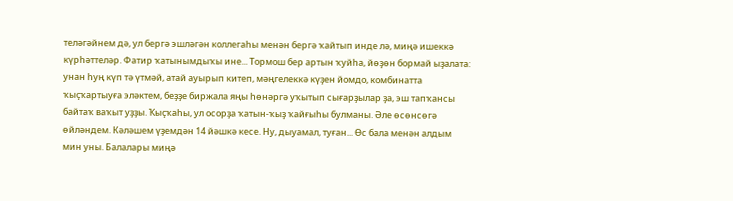теләгәйнем дә, ул бергә эшләгән коллегаһы менән бергә ҡайтып инде лә, миңә ишеккә күрһәттеләр. Фатир ҡатынымдыҡы ине... Тормош бер артын ҡуйһа, йөҙөн бормай ыҙалата: унан һуң күп тә үтмәй, атай ауырып китеп, мәңгелеккә күҙен йомдо, комбинатта ҡыҫҡартыуға эләктем, беҙҙе биржала яңы һөнәргә уҡытып сығарҙылар ҙа, эш тапҡансы байтаҡ ваҡыт уҙҙы. Ҡыҫҡаһы, ул осорҙа ҡатын-ҡыҙ ҡайғыһы булманы. Әле өсөнсөгә өйләндем. Кәләшем үҙемдән 14 йәшкә кесе. Ну, дыуамал, туған... Өс бала менән алдым мин уны. Балалары миңә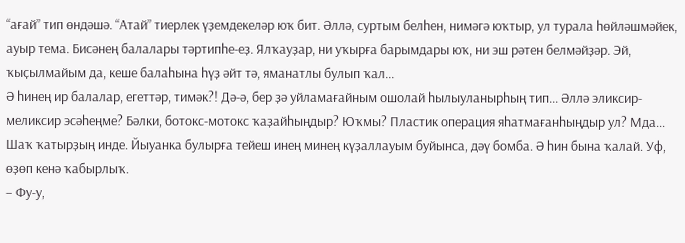“ағай” тип өндәшә. “Атай” тиерлек үҙемдекеләр юҡ бит. Әллә, суртым белһен, нимәгә юҡтыр, ул турала һөйләшмәйек, ауыр тема. Бисәнең балалары тәртипһе-еҙ. Ялҡауҙар, ни уҡырға барымдары юҡ, ни эш рәтен белмәйҙәр. Эй, ҡыҫылмайым да, кеше балаһына һүҙ әйт тә, яманатлы булып ҡал...
Ә һинең ир балалар, егеттәр, тимәк?! Дә-ә, бер ҙә уйламағайным ошолай һылыуланырһың тип... Әллә эликсир-меликсир эсәһеңме? Бәлки, ботокс-мотокс ҡаҙайһыңдыр? Юҡмы? Пластик операция яһатмағанһыңдыр ул? Мда... Шаҡ ҡатырҙың инде. Йыуанка булырға тейеш инең минең күҙаллауым буйынса, дәү бомба. Ә һин бына ҡалай. Уф, өҙөп кенә ҡабырлыҡ.
– Фу-у,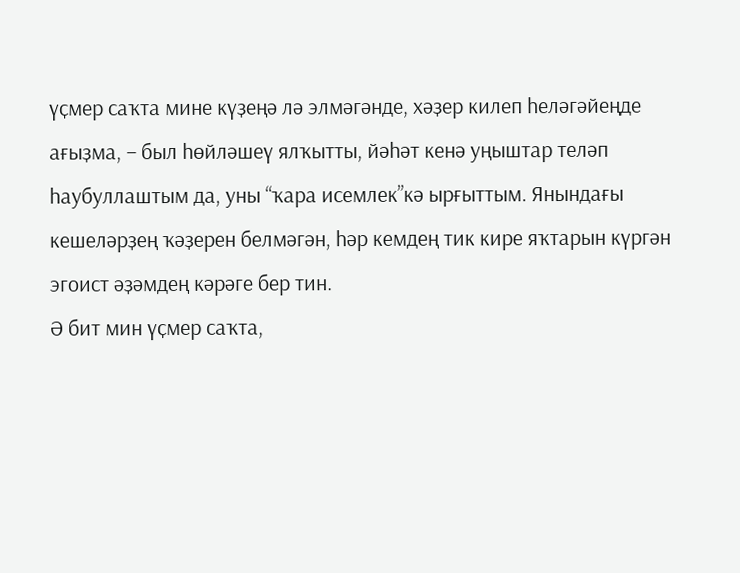үҫмер саҡта мине күҙеңә лә элмәгәнде, хәҙер килеп һеләгәйеңде ағыҙма, – был һөйләшеү ялҡытты, йәһәт кенә уңыштар теләп һаубуллаштым да, уны “ҡара исемлек”кә ырғыттым. Янындағы кешеләрҙең ҡәҙерен белмәгән, һәр кемдең тик кире яҡтарын күргән эгоист әҙәмдең кәрәге бер тин.
Ә бит мин үҫмер саҡта,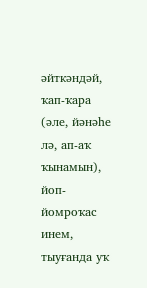әйткәндәй, ҡап-ҡара (әле, йәнәһе лә, ап-аҡ ҡынамын), йоп-йомроҡас инем, тыуғанда уҡ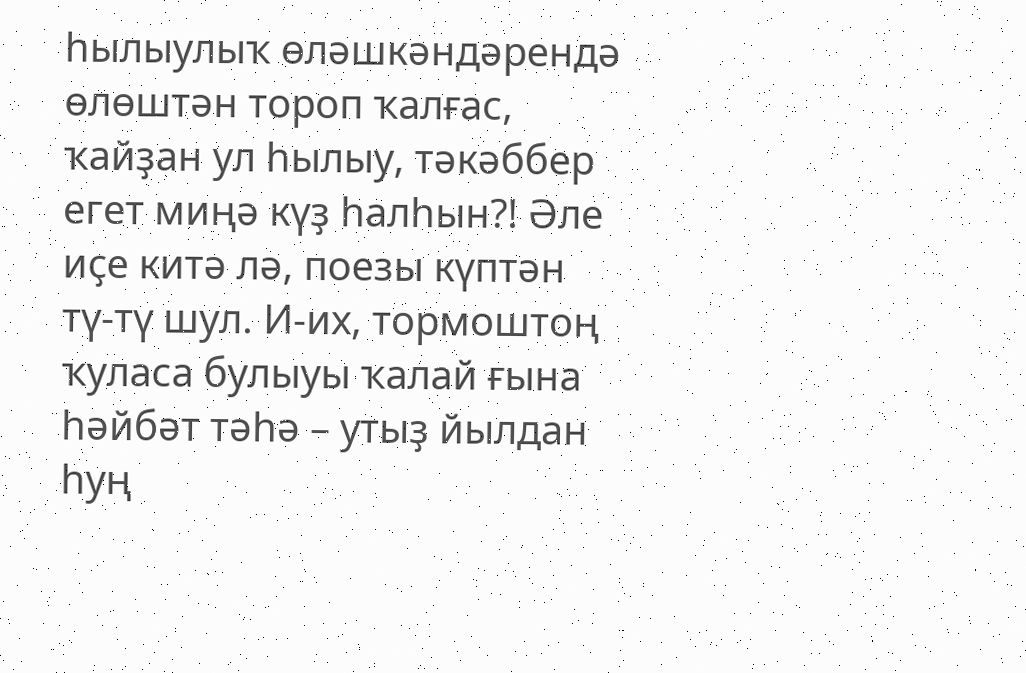һылыулыҡ өләшкәндәрендә өлөштән тороп ҡалғас, ҡайҙан ул һылыу, тәкәббер егет миңә күҙ һалһын?! Әле иҫе китә лә, поезы күптән тү-тү шул. И-их, тормоштоң ҡуласа булыуы ҡалай ғына һәйбәт тәһә – утыҙ йылдан һуң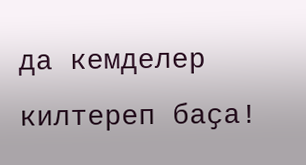да кемделер килтереп баҫа!